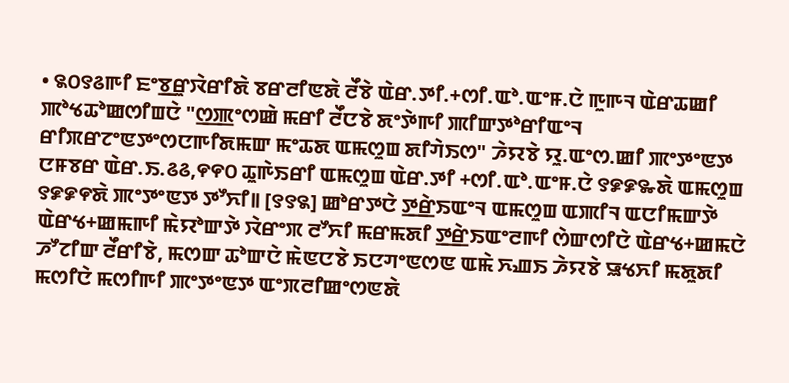• ꯲꯰꯱꯴ꯒꯤ ꯐꯦꯕ꯭ꯔꯨꯋꯥꯔꯤꯗꯥ ꯕꯔꯂꯤꯟꯗꯥ ꯂꯩꯕꯥ ꯑꯥꯔ.ꯇꯤ.+ꯁꯤ.ꯑꯣ.ꯑꯦꯝ.ꯅꯥ ꯒꯨꯒꯜ ꯑꯥꯔꯊꯀꯤ ꯄꯣꯠꯊꯣꯀꯁꯤꯡꯅꯥ "ꯁ꯭ꯄꯦꯁꯀꯥ ꯃꯔꯤ ꯂꯩꯅꯕꯥ ꯗꯦꯇꯥꯒꯤ ꯄꯤꯛꯇꯣꯔꯤꯑꯦꯜ ꯔꯤꯞꯔꯖꯦꯟꯇꯦꯁꯅꯒꯤꯗꯃꯛ ꯃꯦꯊꯗ ꯑꯃꯁꯨꯡ ꯗꯤꯚꯥꯏꯁ" ꯍꯥꯌꯕꯥ ꯌꯨ.ꯑꯦꯁ.ꯀꯤ ꯄꯦꯇꯦꯟꯇ ꯅꯝꯕꯔ ꯑꯥꯔ.ꯏ.꯴꯴,꯵꯵꯰ ꯊꯨꯒꯥꯏꯔꯤ ꯑꯃꯁꯨꯡ ꯑꯥꯔ.ꯇꯤ +ꯁꯤ.ꯑꯣ.ꯑꯦꯝ.ꯅꯥ ꯱꯹꯹꯳ꯗꯥ ꯑꯃꯁꯨꯡ ꯱꯹꯹꯵ꯗꯥ ꯄꯦꯇꯦꯟꯇ ꯇꯧꯈꯤ꯫ [꯱꯱꯲] ꯀꯣꯔꯇꯅꯥ ꯇ꯭ꯔꯥꯏꯑꯦꯜ ꯑꯃꯁꯨꯡ ꯑꯄꯤꯜ ꯑꯅꯤꯃꯛꯇꯥ ꯑꯥꯔꯠ+ꯀꯃꯒꯤ ꯃꯥꯌꯣꯛꯇꯥ ꯋꯥꯔꯦꯞ ꯂꯧꯈꯤ ꯃꯔꯃꯗꯤ ꯇ꯭ꯔꯥꯏꯑꯦꯂꯒꯤ ꯁꯥꯛꯁꯤꯅꯥ ꯑꯥꯔꯠ+ꯀꯃꯅꯥ ꯍꯧꯖꯤꯛ ꯂꯩꯔꯤꯕꯥ, ꯃꯁꯛ ꯊꯣꯛꯅꯥ ꯃꯥꯟꯅꯕꯥ ꯏꯅꯚꯦꯟꯁꯟ ꯑꯃꯥ ꯈꯉꯏ ꯍꯥꯌꯕꯥ ꯎꯠꯈꯤ ꯃꯗꯨꯗꯤ ꯃꯁꯤꯅꯥ ꯃꯁꯤꯒꯤ ꯄꯦꯇꯦꯟꯇ ꯑꯦꯞꯂꯤꯀꯦꯁꯟꯗꯥ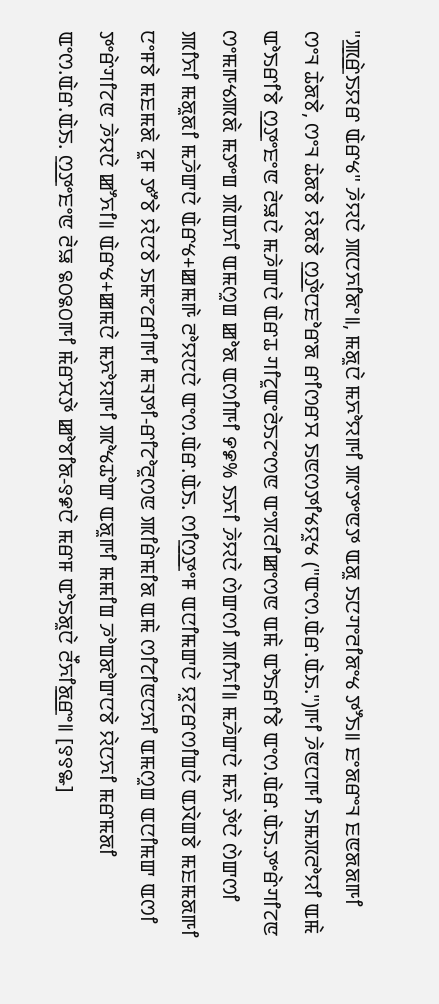"ꯄ꯭ꯔꯥꯏꯌꯔ ꯑꯥꯔꯠ" ꯍꯥꯌꯅꯥ ꯄꯅꯈꯤꯗꯦ꯫, ꯃꯗꯨꯅꯥ ꯃꯈꯣꯌꯒꯤ ꯄꯦꯇꯦꯟꯇ ꯑꯗꯨ ꯏꯅꯚꯦꯂꯤꯗꯦꯠ ꯇꯧꯏ꯫ ꯐꯦꯗꯔꯦꯜ ꯐꯟꯗꯗꯒꯤ ꯁꯦꯜ ꯊꯥꯗꯕꯥ, ꯁꯦꯜ ꯊꯥꯗꯕꯥ ꯌꯥꯗꯕꯥ ꯁ꯭ꯇꯥꯅꯐꯣꯔꯗ ꯔꯤꯁꯔꯆ ꯏꯟꯁꯇꯤꯠꯌꯨꯠ ("ꯑꯦꯁ.ꯑꯥꯔ.ꯑꯥꯏ.")ꯒꯤ ꯍꯥꯟꯅꯒꯤ ꯏꯃꯞꯂꯣꯌꯤ ꯑꯃꯥ ꯑꯣꯏꯔꯤꯕꯥ ꯁ꯭ꯇꯦꯐꯦꯟ ꯂꯥꯎꯅꯥ ꯃꯍꯥꯛꯅꯥ ꯑꯥꯔꯊ ꯚꯤꯖꯨꯑꯦꯂꯥꯏꯖꯦꯁꯟ ꯑꯦꯞꯂꯤꯀꯦꯁꯟ ꯑꯃꯥ ꯑꯣꯏꯔꯤꯕꯥ ꯑꯦꯁ.ꯑꯥꯔ.ꯑꯥꯏ.ꯇꯦꯔꯥꯚꯤꯖꯟ ꯁꯦꯃꯒꯠꯄꯗꯥ ꯃꯇꯦꯡ ꯄꯥꯡꯈꯤ ꯑꯃꯁꯨꯡ ꯀꯣꯗ ꯑꯁꯤꯒꯤ ꯸꯹% ꯏꯈꯤ ꯍꯥꯌꯅꯥ ꯁꯥꯛꯁꯤ ꯄꯤꯈꯤ꯫ ꯃꯍꯥꯛꯅꯥ ꯃꯈꯥ ꯇꯥꯅꯥ ꯁꯥꯛꯁꯤ ꯄꯤꯈꯤ ꯃꯗꯨꯗꯤ ꯃꯍꯥꯛꯅꯥ ꯑꯥꯔꯠ+ꯀꯃꯒꯥ ꯂꯣꯌꯅꯅꯥ ꯑꯦꯁ.ꯑꯥꯔ.ꯑꯥꯏ. ꯁꯤꯁ꯭ꯇꯦꯝ ꯑꯅꯤꯃꯛꯅꯥ ꯌꯨꯖꯔꯁꯤꯡꯅꯥ ꯑꯋꯥꯡꯕꯥ ꯃꯐꯃꯗꯒꯤ ꯅꯦꯝꯕꯥ ꯃꯐꯃꯗꯥ ꯖꯨꯝ ꯇꯧꯕꯥ ꯌꯥꯅꯕꯥ ꯏꯃꯦꯖꯔꯤꯒꯤ ꯃꯜꯇꯤ-ꯔꯤꯖꯣꯂꯨꯁꯟ ꯄꯤꯔꯥꯃꯤꯗ ꯑꯃꯥ ꯁꯤꯖꯤꯟꯅꯈꯤ ꯑꯃꯁꯨꯡ ꯑꯅꯤꯃꯛ ꯑꯁꯤ ꯇꯦꯔꯥꯚꯤꯖꯟ ꯍꯥꯌꯅꯥ ꯀꯧꯈꯤ꯫ ꯑꯥꯔꯠ+ꯀꯃꯅꯥ ꯃꯈꯣꯌꯒꯤ ꯄꯣꯠꯊꯣꯛ ꯑꯗꯨꯒꯤ ꯃꯃꯤꯡ ꯍꯣꯡꯗꯣꯛꯅꯕꯥ ꯌꯥꯅꯈꯤ ꯃꯔꯃꯗꯤ ꯑꯦꯁ.ꯑꯥꯔ.ꯑꯥꯏ. ꯁ꯭ꯇꯦꯐꯦꯟ ꯂꯥꯎ ꯲꯰꯲꯰ꯒꯤ ꯃꯥꯔꯆꯇꯥ ꯀꯣꯕꯤꯗ-꯱꯹ꯅꯥ ꯃꯔꯝ ꯑꯣꯏꯗꯨꯅꯥ ꯂꯩꯈꯤꯗ꯭ꯔꯦ꯫ [꯱꯱꯳]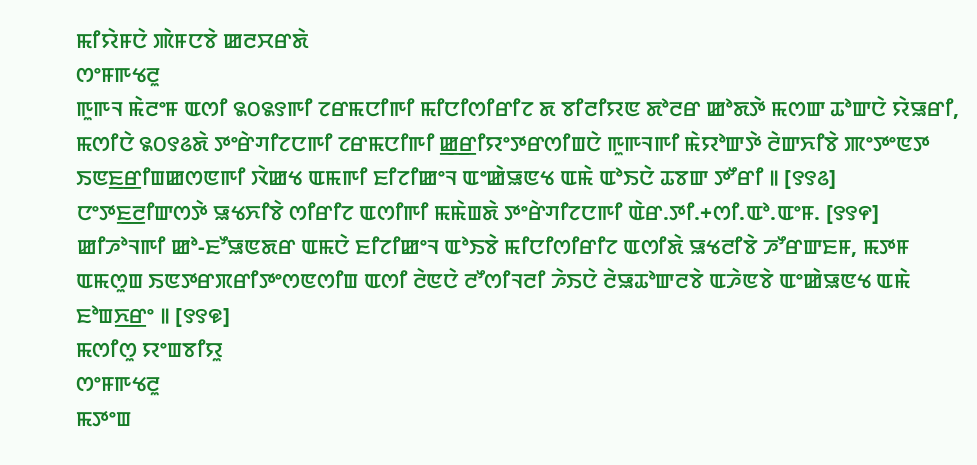ꯃꯤꯌꯥꯝꯅꯥ ꯄꯥꯝꯅꯕꯥ ꯀꯂꯆꯔꯗꯥ
ꯁꯦꯝꯒꯠꯂꯨ
ꯒꯨꯒꯜ ꯃꯥꯂꯦꯝ ꯑꯁꯤ ꯲꯰꯲꯱ꯒꯤ ꯖꯔꯃꯅꯤꯒꯤ ꯃꯤꯅꯤꯁꯤꯔꯤꯖ ꯗ ꯕꯤꯂꯤꯌꯟ ꯗꯣꯂꯔ ꯀꯣꯗꯇꯥ ꯃꯁꯛ ꯊꯣꯛꯅꯥ ꯌꯥꯎꯔꯤ, ꯃꯁꯤꯅꯥ ꯲꯰꯱꯴ꯗꯥ ꯇꯦꯔꯥꯚꯤꯖꯅꯒꯤ ꯖꯔꯃꯅꯤꯒꯤ ꯀ꯭ꯔꯤꯌꯦꯇꯔꯁꯤꯡꯅꯥ ꯒꯨꯒꯜꯒꯤ ꯃꯥꯌꯣꯛꯇꯥ ꯂꯥꯛꯈꯤꯕꯥ ꯄꯦꯇꯦꯟꯇ ꯏꯟꯐ꯭ꯔꯤꯡꯀꯁꯟꯒꯤ ꯋꯥꯀꯠ ꯑꯃꯒꯤ ꯐꯤꯖꯤꯀꯦꯜ ꯑꯦꯀꯥꯎꯟꯠ ꯑꯃꯥ ꯑꯣꯏꯅꯥ ꯊꯕꯛ ꯇꯧꯔꯤ ꯫ [꯱꯱꯴] ꯅꯦꯇꯐ꯭ꯂꯤꯛꯁꯇꯥ ꯎꯠꯈꯤꯕꯥ ꯁꯤꯔꯤꯖ ꯑꯁꯤꯒꯤ ꯃꯃꯥꯡꯗꯥ ꯇꯦꯔꯥꯚꯤꯖꯅꯒꯤ ꯑꯥꯔ.ꯇꯤ.+ꯁꯤ.ꯑꯣ.ꯑꯦꯝ. [꯱꯱꯵]
ꯀꯤꯍꯣꯜꯒꯤ ꯀꯣ-ꯐꯧꯎꯟꯗꯔ ꯑꯃꯅꯥ ꯐꯤꯖꯤꯀꯦꯜ ꯑꯣꯏꯕꯥ ꯃꯤꯅꯤꯁꯤꯔꯤꯖ ꯑꯁꯤꯗꯥ ꯎꯠꯂꯤꯕꯥ ꯍꯧꯔꯛꯐꯝ, ꯃꯇꯝ ꯑꯃꯁꯨꯡ ꯏꯟꯇꯔꯞꯔꯤꯇꯦꯁꯟꯁꯤꯡ ꯑꯁꯤ ꯂꯥꯟꯅꯥ ꯂꯧꯁꯤꯜꯂꯤ ꯍꯥꯏꯅꯥ ꯂꯥꯎꯊꯣꯛꯂꯕꯥ ꯑꯍꯥꯟꯕꯥ ꯑꯦꯀꯥꯎꯟꯠ ꯑꯃꯥ ꯐꯣꯡꯈ꯭ꯔꯦ ꯫ [꯱꯱꯶]
ꯃꯁꯤꯁꯨ ꯌꯦꯡꯕꯤꯌꯨ
ꯁꯦꯝꯒꯠꯂꯨ
ꯃꯇꯦꯡ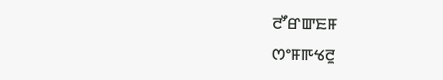ꯂꯧꯔꯛꯐꯝ
ꯁꯦꯝꯒꯠꯂꯨ